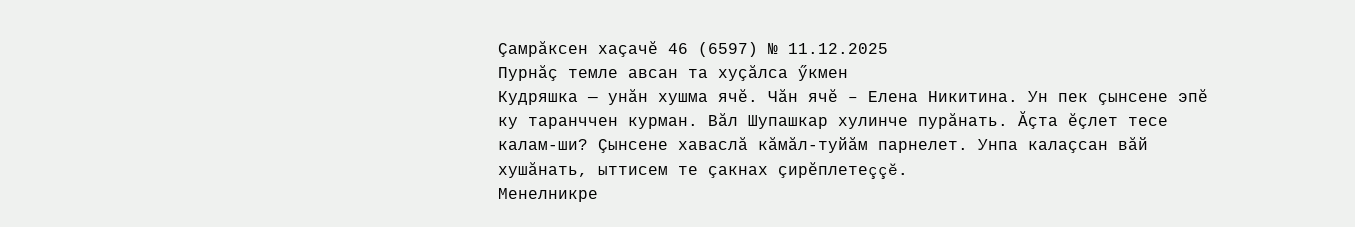Çамрăксен хаçачĕ 46 (6597) № 11.12.2025
Пурнăç темле авсан та хуçăлса ӳкмен
Кудряшка — унăн хушма ячĕ. Чăн ячĕ – Елена Никитина. Ун пек çынсене эпĕ ку таранччен курман. Вăл Шупашкар хулинче пурăнать. Ăçта ĕçлет тесе калам-ши? Çынсене хаваслă кăмăл-туйăм парнелет. Унпа калаçсан вăй хушăнать, ыттисем те çакнах çирĕплетеççĕ.
Менелникре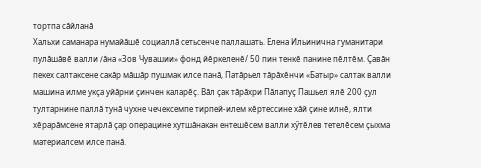тортпа сăйланă
Хальхи саманара нумайăшĕ социаллă сетьсенче паллашать. Елена Ильинична гуманитари пулăшăвĕ валли /ăна «Зов Чувашии» фонд йĕркеленĕ/ 50 пин тенкĕ панине пĕлтĕм. Çавăн пекех салтаксене сакăр мăшăр пушмак илсе панă, Патăрьел тăрăхĕнчи «Батыр» салтак валли машина илме укçа уйăрни çинчен каларĕç. Вăл çак тăрăхри Пăлапуç Пашьел ялĕ 200 çул тултарнине паллă тунă чухне чечексемпе тирпей-илем кĕртессине хăй çине илнĕ, ялти хĕрарăмсене ятарлă çар операцине хутшăнакан ентешĕсем валли хӳтĕлев тетелĕсем çыхма материалсем илсе панă.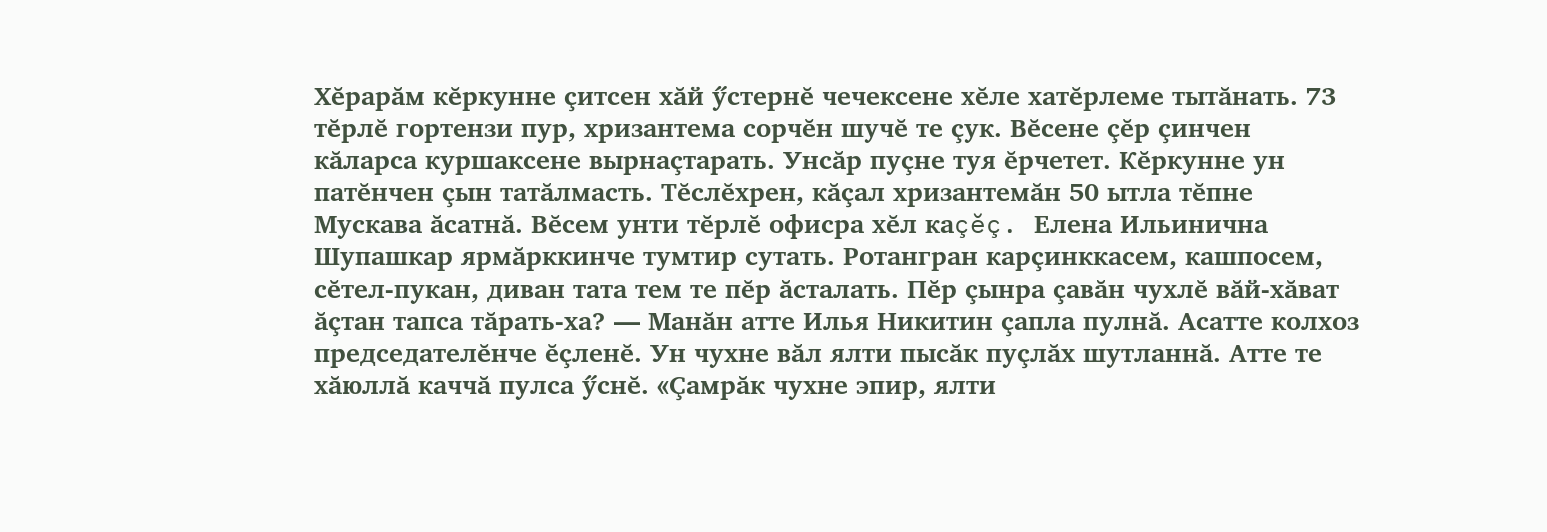Хĕрарăм кĕркунне çитсен хăй ӳстернĕ чечексене хĕле хатĕрлеме тытăнать. 73 тĕрлĕ гортензи пур, хризантема сорчĕн шучĕ те çук. Вĕсене çĕр çинчен кăларса куршаксене вырнаçтарать. Унсăр пуçне туя ĕрчетет. Кĕркунне ун патĕнчен çын татăлмасть. Тĕслĕхрен, кăçал хризантемăн 50 ытла тĕпне Мускава ăсатнă. Вĕсем унти тĕрлĕ офисра хĕл каçĕç. Елена Ильинична Шупашкар ярмăрккинче тумтир сутать. Ротангран карçинккасем, кашпосем, сĕтел-пукан, диван тата тем те пĕр ăсталать. Пĕр çынра çавăн чухлĕ вăй-хăват ăçтан тапса тăрать-ха? — Манăн атте Илья Никитин çапла пулнă. Асатте колхоз председателĕнче ĕçленĕ. Ун чухне вăл ялти пысăк пуçлăх шутланнă. Атте те хăюллă каччă пулса ӳснĕ. «Çамрăк чухне эпир, ялти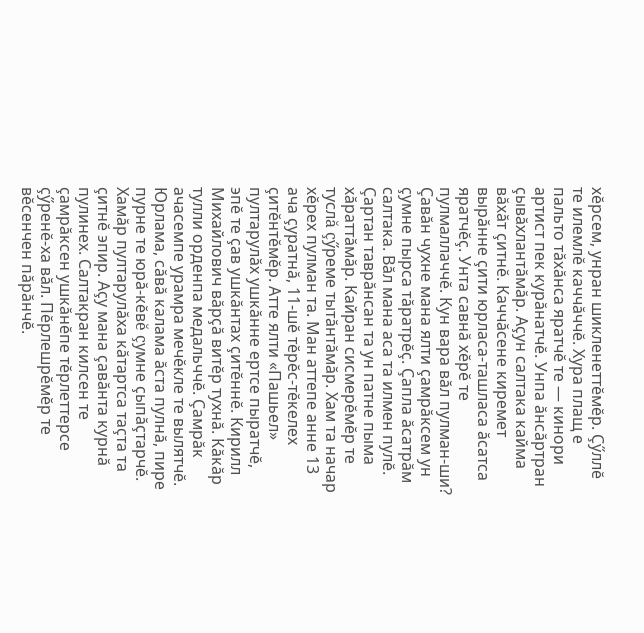хĕрсем, унран шикленеттĕмĕр. Çӳллĕ те илемлĕ каччăччĕ. Хура плащ е пальто тăхăнса яратчĕ те — кинори артист пек курăнатчĕ. Унпа ăнсăртран çывăхлантăмăр. Аçун салтака кайма вăхăт çитнĕ. Каччăсене киремет вырăнне çити юрласа-ташласа ăсатса яратчĕç. Унта савнă хĕрĕ те пулмаллаччĕ. Кун вара вăл пулман-ши? Çавăн чухне мана ялти çамрăксем ун çумне пырса тăратрĕç. Çапла ăсатрăм салтака. Вăл мана аса та илмен пулĕ. Çартан таврăнсан та ун патне пыма хăраттăмăр. Кайран сисмерĕмĕр те туслă çӳреме тытăнтăмăр. Хам та начар хĕрех пулман та. Ман аттепе анне 13 ача çуратнă, 11-шĕ тĕрĕс-тĕкелех çитĕнтĕмĕр. Атте ялти «Пашьел» пултарулăх ушкăнне ертсе пыратчĕ, эпĕ те çав ушкăнтах çитĕннĕ. Кирилл Михайлович вăрçă витĕр тухнă. Кăкăр тулли орденпа медальччĕ. Çамрăк ачасемпе урамра мечĕкле те вылятчĕ. Юрлама, сăвă калама ăста пулнă, пире пурне те юрă-кĕвĕ çумне çыпăçтарчĕ. Хамăр пултарулăха кăтартса таçта та çитнĕ эпир. Аçу мана çавăнта курнă пулинех. Салтакран килсен те çамрăксен ушкăнĕпе тĕрлеттерсе çӳренĕ-ха вăл. Пĕрлешрĕмĕр те вĕсенчен пăрăнчĕ.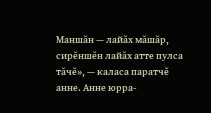Маншăн — лайăх мăшăр, сирĕншĕн лайăх атте пулса тăчĕ», — каласа паратчĕ анне. Анне юрра-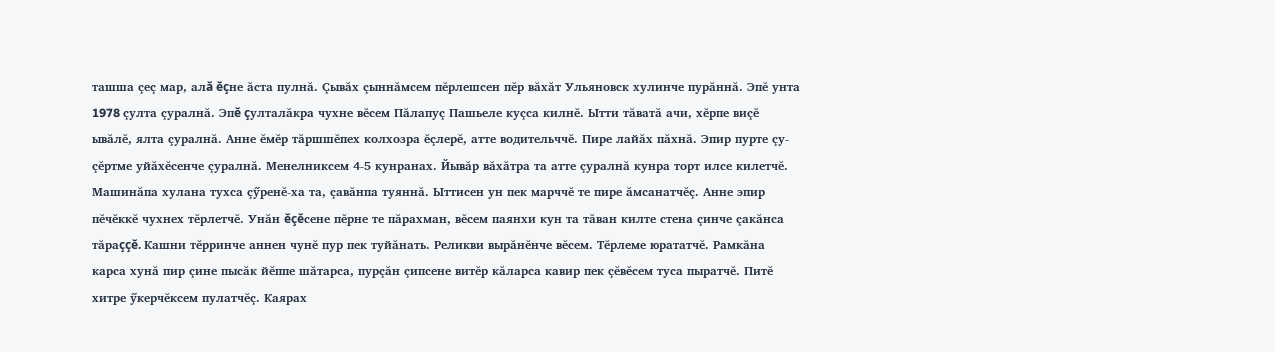ташша çеç мар, алă ĕçне ăста пулнă. Çывăх çыннăмсем пĕрлешсен пĕр вăхăт Ульяновск хулинче пурăннă. Эпĕ унта 1978 çулта çуралнă. Эпĕ çулталăкра чухне вĕсем Пăлапуç Пашьеле куçса килнĕ. Ытти тăватă ачи, хĕрпе виçĕ ывăлĕ, ялта çуралнă. Анне ĕмĕр тăршшĕпех колхозра ĕçлерĕ, атте водительччĕ. Пире лайăх пăхнă. Эпир пурте çу-çĕртме уйăхĕсенче çуралнă. Менелниксем 4-5 кунранах. Йывăр вăхăтра та атте çуралнă кунра торт илсе килетчĕ. Машинăпа хулана тухса çӳренĕ-ха та, çавăнпа туяннă. Ыттисен ун пек марччĕ те пире ăмсанатчĕç. Анне эпир пĕчĕккĕ чухнех тĕрлетчĕ. Унăн ĕçĕсене пĕрне те пăрахман, вĕсем паянхи кун та тăван килте стена çинче çакăнса тăраççĕ. Кашни тĕрринче аннен чунĕ пур пек туйăнать. Реликви вырăнĕнче вĕсем. Тĕрлеме юрататчĕ. Рамкăна карса хунă пир çине пысăк йĕппе шăтарса, пурçăн çипсене витĕр кăларса кавир пек çĕвĕсем туса пыратчĕ. Питĕ хитре ӳкерчĕксем пулатчĕç. Каярах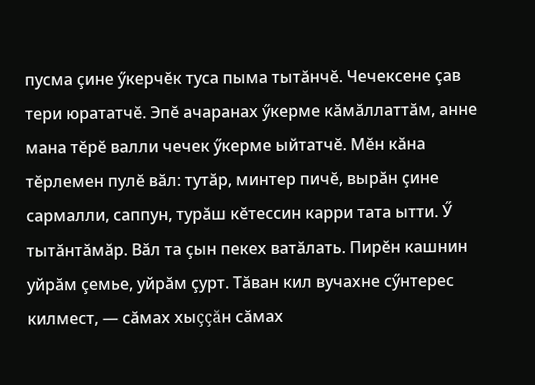пусма çине ӳкерчĕк туса пыма тытăнчĕ. Чечексене çав тери юрататчĕ. Эпĕ ачаранах ӳкерме кăмăллаттăм, анне мана тĕрĕ валли чечек ӳкерме ыйтатчĕ. Мĕн кăна тĕрлемен пулĕ вăл: тутăр, минтер пичĕ, вырăн çине сармалли, саппун, турăш кĕтессин карри тата ытти. Ӳ тытăнтăмăр. Вăл та çын пекех ватăлать. Пирĕн кашнин уйрăм çемье, уйрăм çурт. Тăван кил вучахне сӳнтерес килмест, — сăмах хыççăн сăмах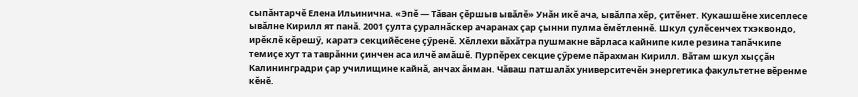сыпăнтарчĕ Елена Ильинична. «Эпĕ — Тăван çĕршыв ывăлĕ» Унăн икĕ ача, ывăлпа хĕр, çитĕнет. Кукашшĕне хисеплесе ывăлне Кирилл ят панă. 2001 çулта çуралнăскер ачаранах çар çынни пулма ĕмĕтленнĕ. Шкул çулĕсенчех тхэквондо, ирĕклĕ кĕрешӳ, каратэ секцийĕсене çӳренĕ. Хĕллехи вăхăтра пушмакне вăрласа кайнипе киле резина тапăчкипе темиçе хут та таврăнни çинчен аса илчĕ амăшĕ. Пурпĕрех секцие çӳреме пăрахман Кирилл. Вăтам шкул хыççăн Калининградри çар училищине кайнă, анчах ăнман. Чăваш патшалăх университечĕн энергетика факультетне вĕренме кĕнĕ.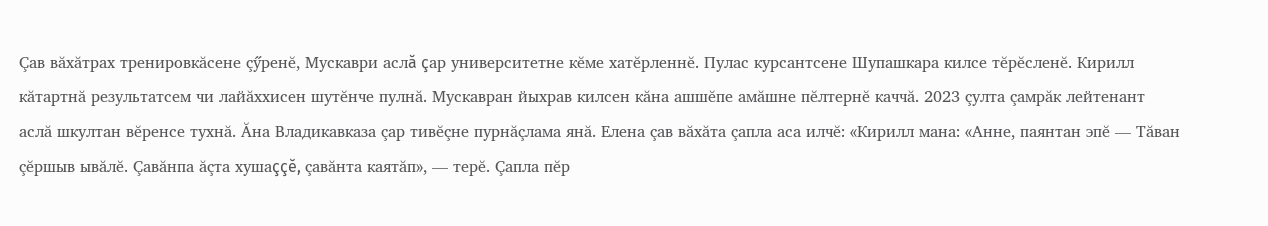Çав вăхăтрах тренировкăсене çӳренĕ, Мускаври аслă çар университетне кĕме хатĕрленнĕ. Пулас курсантсене Шупашкара килсе тĕрĕсленĕ. Кирилл кăтартнă результатсем чи лайăххисен шутĕнче пулнă. Мускавран йыхрав килсен кăна ашшĕпе амăшне пĕлтернĕ каччă. 2023 çулта çамрăк лейтенант аслă шкултан вĕренсе тухнă. Ăна Владикавказа çар тивĕçне пурнăçлама янă. Елена çав вăхăта çапла аса илчĕ: «Кирилл мана: «Анне, паянтан эпĕ — Тăван çĕршыв ывăлĕ. Çавăнпа ăçта хушаççĕ, çавăнта каятăп», — терĕ. Çапла пĕр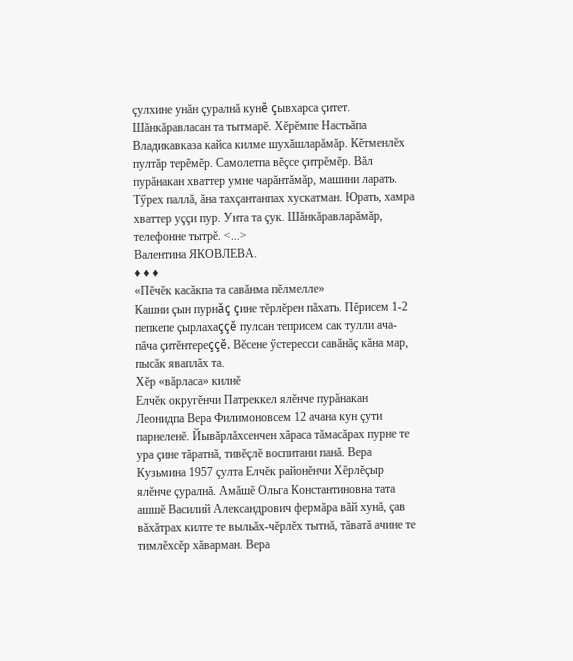çулхине унăн çуралнă кунĕ çывхарса çитет. Шăнкăравласан та тытмарĕ. Хĕрĕмпе Настьăпа Владикавказа кайса килме шухăшларăмăр. Кĕтменлĕх пултăр терĕмĕр. Самолетпа вĕçсе çитрĕмĕр. Вăл пурăнакан хваттер умне чарăнтăмăр, машини ларать. Тӳрех паллă, ăна тахçантанпах хускатман. Юрать, хамра хваттер уççи пур. Унта та çук. Шăнкăравларăмăр, телефонне тытрĕ. <...>
Валентина ЯКОВЛЕВА.
♦ ♦ ♦
«Пĕчĕк касăкпа та савăнма пĕлмелле»
Кашни çын пурнăç çине тĕрлĕрен пăхать. Пĕрисем 1-2 пепкепе çырлахаççĕ пулсан теприсем сак тулли ача-пăча çитĕнтереççĕ. Вĕсене ӳстересси савăнăç кăна мар, пысăк яваплăх та.
Хĕр «вăрласа» килнĕ
Елчĕк округĕнчи Патреккел ялĕнче пурăнакан Леонидпа Вера Филимоновсем 12 ачана кун çути парнеленĕ. Йывăрлăхсенчен хăраса тăмасăрах пурне те ура çине тăратнă, тивĕçлĕ воспитани панă. Вера Кузьмина 1957 çулта Елчĕк районĕнчи Хĕрлĕçыр ялĕнче çуралнă. Амăшĕ Ольга Константиновна тата ашшĕ Василий Александрович фермăра вăй хунă, çав вăхăтрах килте те выльăх-чĕрлĕх тытнă, тăватă ачине те тимлĕхсĕр хăварман. Вера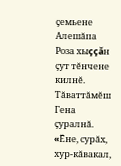çемьене Алешăпа Роза хыççăн çут тĕнчене килнĕ. Тăваттăмĕш Гена çуралнă. «Ĕне, сурăх, хур-кăвакал,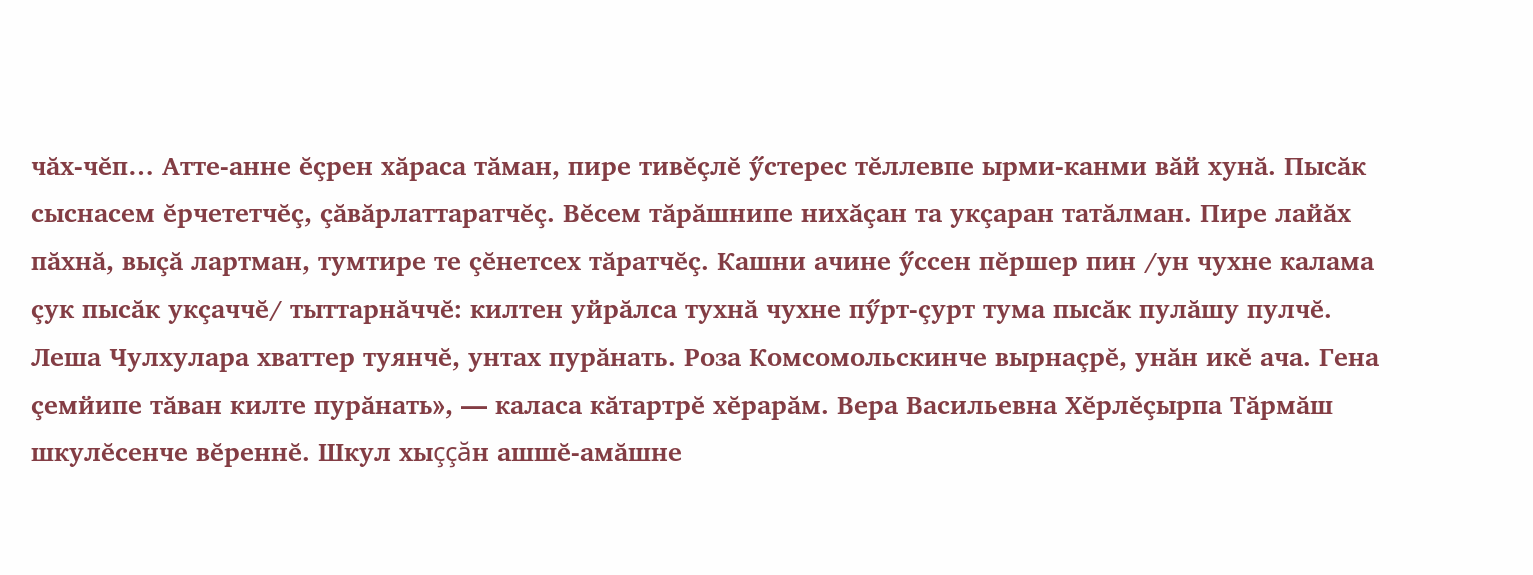чăх-чĕп… Атте-анне ĕçрен хăраса тăман, пире тивĕçлĕ ӳстерес тĕллевпе ырми-канми вăй хунă. Пысăк сыснасем ĕрчететчĕç, çăвăрлаттаратчĕç. Вĕсем тăрăшнипе нихăçан та укçаран татăлман. Пире лайăх пăхнă, выçă лартман, тумтире те çĕнетсех тăратчĕç. Кашни ачине ӳссен пĕршер пин /ун чухне калама çук пысăк укçаччĕ/ тыттарнăччĕ: килтен уйрăлса тухнă чухне пӳрт-çурт тума пысăк пулăшу пулчĕ. Леша Чулхулара хваттер туянчĕ, унтах пурăнать. Роза Комсомольскинче вырнаçрĕ, унăн икĕ ача. Гена çемйипе тăван килте пурăнать», — каласа кăтартрĕ хĕрарăм. Вера Васильевна Хĕрлĕçырпа Тăрмăш шкулĕсенче вĕреннĕ. Шкул хыççăн ашшĕ-амăшне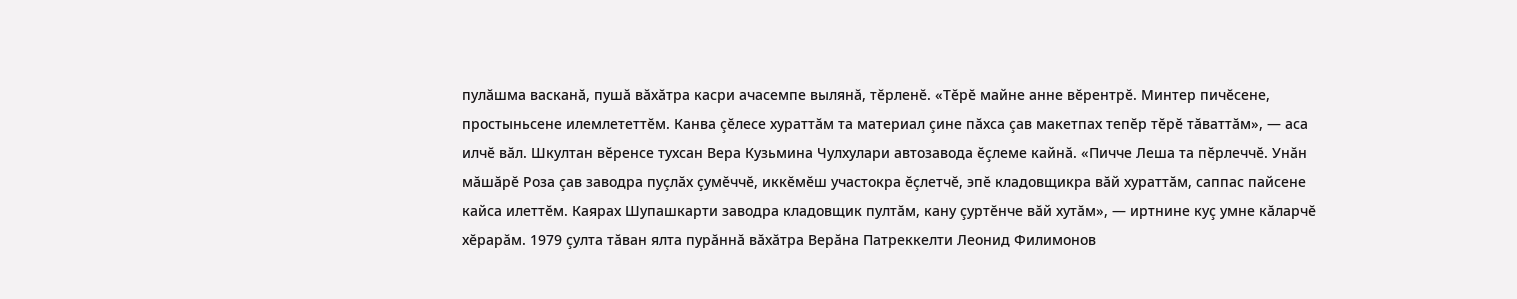пулăшма васканă, пушă вăхăтра касри ачасемпе вылянă, тĕрленĕ. «Тĕрĕ майне анне вĕрентрĕ. Минтер пичĕсене, простыньсене илемлететтĕм. Канва çĕлесе хураттăм та материал çине пăхса çав макетпах тепĕр тĕрĕ тăваттăм», — аса илчĕ вăл. Шкултан вĕренсе тухсан Вера Кузьмина Чулхулари автозавода ĕçлеме кайнă. «Пичче Леша та пĕрлеччĕ. Унăн мăшăрĕ Роза çав заводра пуçлăх çумĕччĕ, иккĕмĕш участокра ĕçлетчĕ, эпĕ кладовщикра вăй хураттăм, саппас пайсене кайса илеттĕм. Каярах Шупашкарти заводра кладовщик пултăм, кану çуртĕнче вăй хутăм», — иртнине куç умне кăларчĕ хĕрарăм. 1979 çулта тăван ялта пурăннă вăхăтра Верăна Патреккелти Леонид Филимонов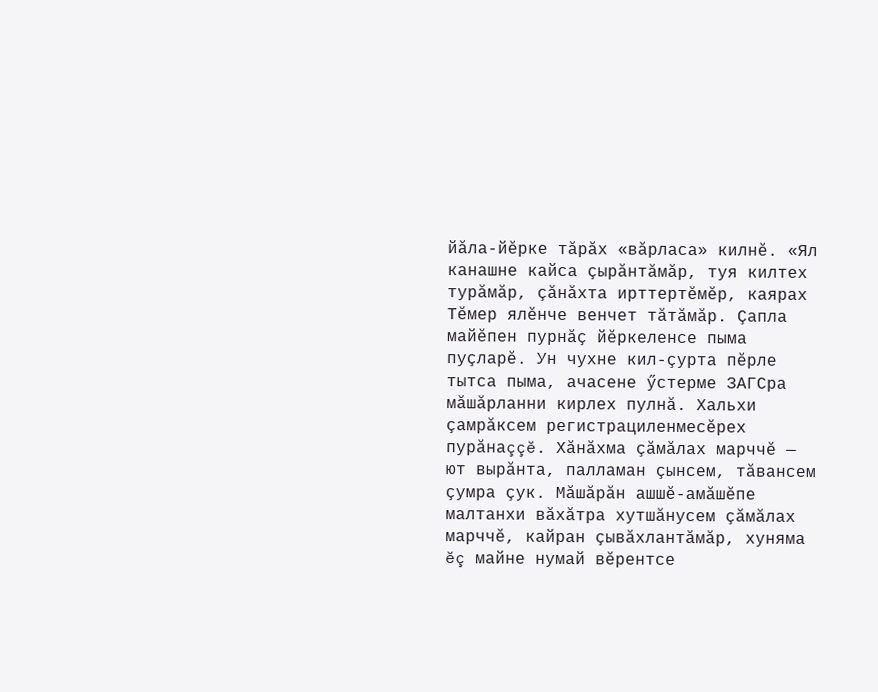йăла-йĕрке тăрăх «вăрласа» килнĕ. «Ял канашне кайса çырăнтăмăр, туя килтех турăмăр, çăнăхта ирттертĕмĕр, каярах Тĕмер ялĕнче венчет тăтăмăр. Çапла майĕпен пурнăç йĕркеленсе пыма пуçларĕ. Ун чухне кил-çурта пĕрле тытса пыма, ачасене ӳстерме ЗАГСра мăшăрланни кирлех пулнă. Хальхи çамрăксем регистрациленмесĕрех пурăнаççĕ. Хăнăхма çăмăлах марччĕ — ют вырăнта, палламан çынсем, тăвансем çумра çук. Мăшăрăн ашшĕ-амăшĕпе малтанхи вăхăтра хутшăнусем çăмăлах марччĕ, кайран çывăхлантăмăр, хуняма ĕç майне нумай вĕрентсе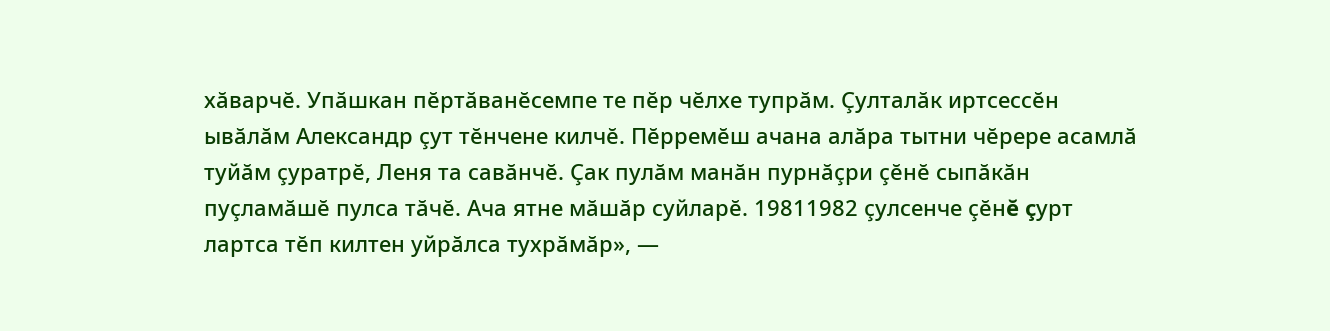хăварчĕ. Упăшкан пĕртăванĕсемпе те пĕр чĕлхе тупрăм. Çулталăк иртсессĕн ывăлăм Александр çут тĕнчене килчĕ. Пĕрремĕш ачана алăра тытни чĕрере асамлă туйăм çуратрĕ, Леня та савăнчĕ. Çак пулăм манăн пурнăçри çĕнĕ сыпăкăн пуçламăшĕ пулса тăчĕ. Ача ятне мăшăр суйларĕ. 19811982 çулсенче çĕнĕ çурт лартса тĕп килтен уйрăлса тухрăмăр», —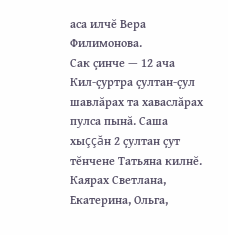аса илчĕ Вера Филимонова.
Сак çинче — 12 ача
Кил-çуртра çултан-çул шавлăрах та хаваслăрах пулса пынă. Саша хыççăн 2 çултан çут тĕнчене Татьяна килнĕ. Каярах Светлана, Екатерина, Ольга,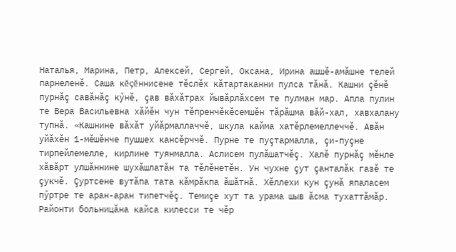Наталья, Марина, Петр, Алексей, Сергей, Оксана, Ирина ашшĕ-амăшне телей парнеленĕ. Саша кĕçĕннисене тĕслĕх кăтартаканни пулса тăнă. Кашни çĕнĕ пурнăç савăнăç кӳнĕ, çав вăхăтрах йывăрлăхсем те пулман мар. Апла пулин те Вера Васильевна хăйĕн чун тĕпренчĕкĕсемшĕн тăрăшма вăй-хал, хавхалану тупнă. «Кашнине вăхăт уйăрмаллаччĕ, шкула кайма хатĕрлемеллеччĕ. Авăн уйăхĕн 1-мĕшĕнче пушшех кансĕрччĕ. Пурне те пуçтармалла, çи-пуçне тирпейлемелле, кирлине туянмалла. Аслисем пулăшатчĕç. Халĕ пурнăç мĕнле хăвăрт улшăннине шухăшлатăн та тĕлĕнетĕн. Ун чухне çут çанталăк газĕ те çукчĕ. Çуртсене вутăпа тата кăмрăкпа ăшăтнă. Хĕллехи кун çунă япаласем пӳртре те аран-аран типетчĕç. Темиçе хут та урама шыв ăсма тухаттăмăр. Районти больницăна кайса килесси те чĕр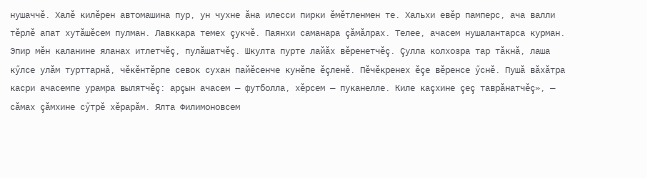нушаччĕ. Халĕ килĕрен автомашина пур, ун чухне ăна илесси пирки ĕмĕтленмен те. Хальхи евĕр памперс, ача валли тĕрлĕ апат хутăшĕсем пулман. Лавккара темех çукчĕ. Паянхи саманара çăмăлрах. Телее, ачасем нушалантарса курман. Эпир мĕн каланине яланах итлетчĕç, пулăшатчĕç. Шкулта пурте лайăх вĕренетчĕç. Çулла колхозра тар тăкнă, лаша кӳлсе улăм турттарнă, чĕкĕнтĕрпе севок сухан пайĕсенче кунĕпе ĕçленĕ. Пĕчĕкренех ĕçе вĕренсе ӳснĕ. Пушă вăхăтра касри ачасемпе урамра вылятчĕç: арçын ачасем — футболла, хĕрсем — пуканелле. Киле каçхине çеç таврăнатчĕç», — сăмах çăмхине сӳтрĕ хĕрарăм. Ялта Филимоновсем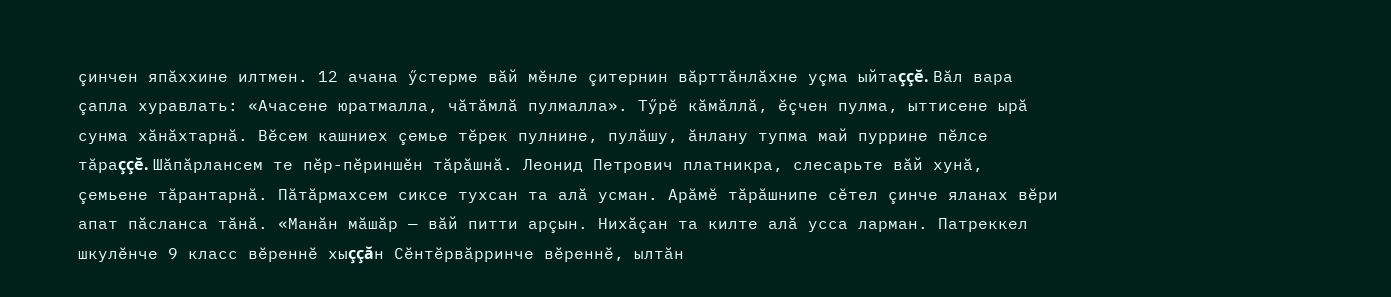çинчен япăххине илтмен. 12 ачана ӳстерме вăй мĕнле çитернин вăрттăнлăхне уçма ыйтаççĕ. Вăл вара çапла хуравлать: «Ачасене юратмалла, чăтăмлă пулмалла». Тӳрĕ кăмăллă, ĕçчен пулма, ыттисене ырă сунма хăнăхтарнă. Вĕсем кашниех çемье тĕрек пулнине, пулăшу, ăнлану тупма май пуррине пĕлсе тăраççĕ. Шăпăрлансем те пĕр-пĕриншĕн тăрăшнă. Леонид Петрович платникра, слесарьте вăй хунă, çемьене тăрантарнă. Пăтăрмахсем сиксе тухсан та алă усман. Арăмĕ тăрăшнипе сĕтел çинче яланах вĕри апат пăсланса тăнă. «Манăн мăшăр — вăй питти арçын. Нихăçан та килте алă усса ларман. Патреккел шкулĕнче 9 класс вĕреннĕ хыççăн Сĕнтĕрвăрринче вĕреннĕ, ылтăн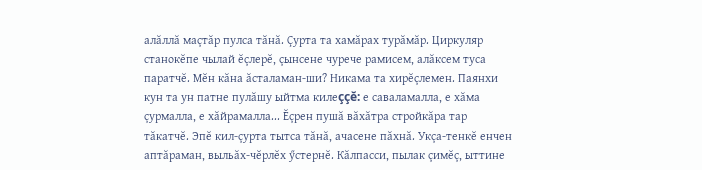алăллă маçтăр пулса тăнă. Çурта та хамăрах турăмăр. Циркуляр станокĕпе чылай ĕçлерĕ, çынсене чурече рамисем, алăксем туса паратчĕ. Мĕн кăна ăсталаман-ши? Никама та хирĕçлемен. Паянхи кун та ун патне пулăшу ыйтма килеççĕ: е саваламалла, е хăма çурмалла, е хăйрамалла... Ĕçрен пушă вăхăтра стройкăра тар тăкатчĕ. Эпĕ кил-çурта тытса тăнă, ачасене пăхнă. Укçа-тенкĕ енчен аптăраман, выльăх-чĕрлĕх ӳстернĕ. Кăлпасси, пылак çимĕç, ыттине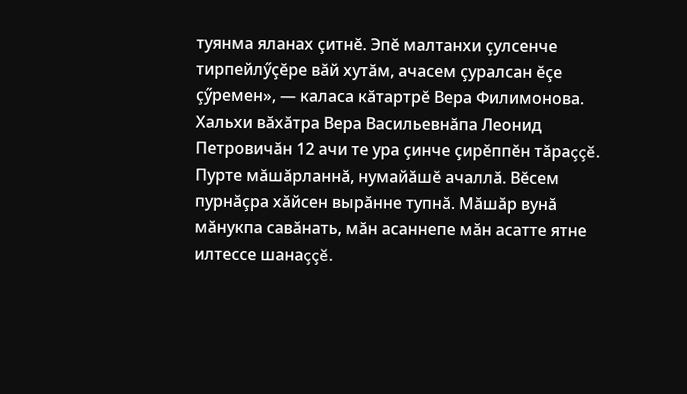туянма яланах çитнĕ. Эпĕ малтанхи çулсенче тирпейлӳçĕре вăй хутăм, ачасем çуралсан ĕçе çӳремен», — каласа кăтартрĕ Вера Филимонова. Хальхи вăхăтра Вера Васильевнăпа Леонид Петровичăн 12 ачи те ура çинче çирĕппĕн тăраççĕ. Пурте мăшăрланнă, нумайăшĕ ачаллă. Вĕсем пурнăçра хăйсен вырăнне тупнă. Мăшăр вунă мăнукпа савăнать, мăн асаннепе мăн асатте ятне илтессе шанаççĕ.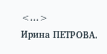<...>
Ирина ПЕТРОВА.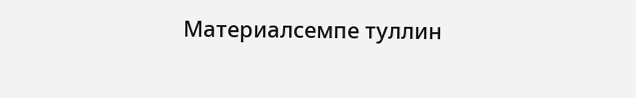Материалсемпе туллин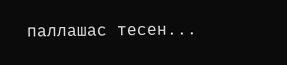паллашас тесен...